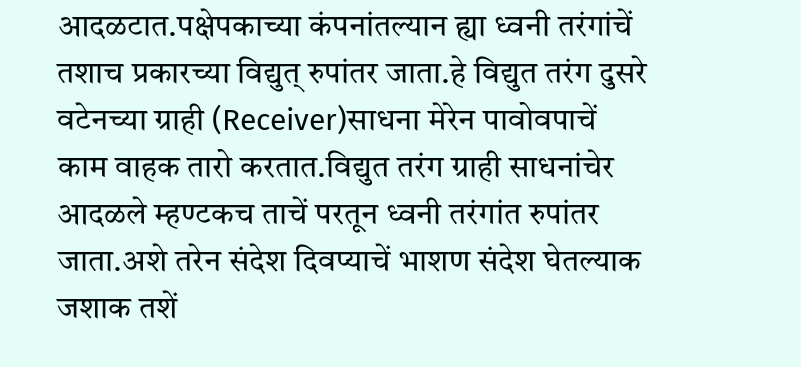आदळटात.पक्षेपकाच्या कंपनांतल्यान ह्या ध्वनी तरंगांचें तशाच प्रकारच्या विद्युत् रुपांतर जाता.हे विद्युत तरंग दुसरे वटेनच्या ग्राही (Receiver)साधना मेरेन पावोवपाचें काम वाहक तारो करतात.विद्युत तरंग ग्राही साधनांचेर आदळले म्हण्टकच ताचें परतून ध्वनी तरंगांत रुपांतर जाता.अशे तरेन संदेश दिवप्याचें भाशण संदेश घेतल्याक जशाक तशें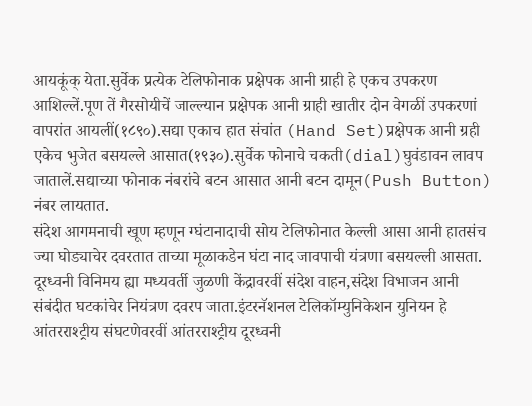आयकूंक् येता.सुर्वेक प्रत्येक टेलिफोनाक प्रक्षेपक आनी ग्राही हे एकच उपकरण आशिल्लें.पूण तें गैरसोयीचें जाल्ल्यान प्रक्षेपक आनी ग्राही खातीर दोन वेगळीं उपकरणां वापरांत आयलीं(१८९०).सद्या एकाच हात संचांत (Hand Set)प्रक्षेपक आनी ग्रही एकेच भुजेत बसयल्ले आसात(१९३०).सुर्वेक फोनाचे चकती(dial)घुवंडावन लावप जातालें.सद्याच्या फोनाक नंबरांचे बटन आसात आनी बटन दामून(Push Button) नंबर लायतात.
संदेश आगमनाची खूण म्हणून ग्घंटानादाची सोय टेलिफोनात केल्ली आसा आनी हातसंच ज्या घोड्याचेर दवरतात ताच्या मूळाकडेन घंटा नाद जावपाची यंत्रणा बसयल्ली आसता.
दूरध्वनी विनिमय ह्या मध्यवर्ती जुळणी केंद्रावरवीं संदेश वाहन,संदेश विभाजन आनी संबंदीत घटकांचेर नियंत्रण दवरप जाता.इंटरनॅशनल टेलिकॉम्युनिकेशन युनियन हे आंतरराश्ट्रीय संघटणेवरवीं आंतरराश्ट्रीय दूरध्वनी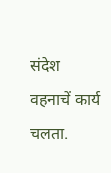संदेश वहनाचें कार्य चलता.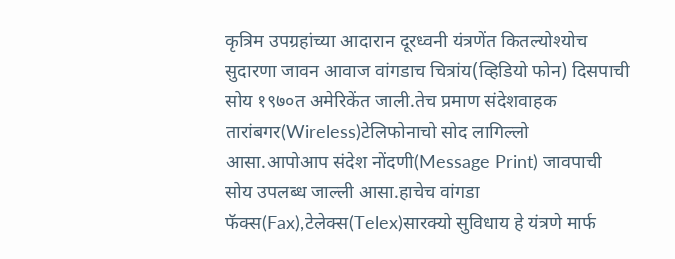कृत्रिम उपग्रहांच्या आदारान दूरध्वनी यंत्रणेंत कितल्योश्योच सुदारणा जावन आवाज वांगडाच चित्रांय(व्हिडियो फोन) दिसपाची सोय १९७०त अमेरिकेंत जाली.तेच प्रमाण संदेशवाहक तारांबगर(Wireless)टेलिफोनाचो सोद लागिल्लो आसा.आपोआप संदेश नोंदणी(Message Print) जावपाची सोय उपलब्ध जाल्ली आसा.हाचेच वांगडा फॅक्स(Fax),टेलेक्स(Telex)सारक्यो सुविधाय हे यंत्रणे मार्फ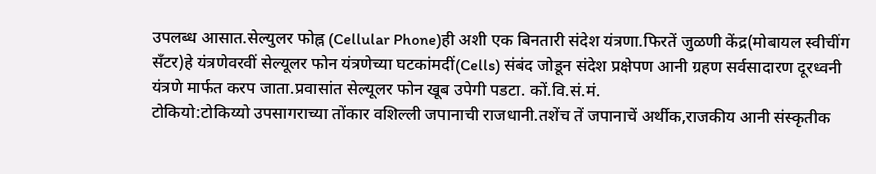उपलब्ध आसात.सेल्युलर फोह्न (Cellular Phone)ही अशी एक बिनतारी संदेश यंत्रणा.फिरतें जुळणी केंद्र(मोबायल स्वीचींग सॅंटर)हे यंत्रणेवरवीं सेल्यूलर फोन यंत्रणेच्या घटकांमदीं(Cells) संबंद जोडून संदेश प्रक्षेपण आनी ग्रहण सर्वसादारण दूरध्वनी यंत्रणे मार्फत करप जाता.प्रवासांत सेल्यूलर फोन खूब उपेगी पडटा. कों.वि.सं.मं.
टोकियो:टोकिय्यो उपसागराच्या तोंकार वशिल्ली जपानाची राजधानी.तशेंच तें जपानाचें अर्थीक,राजकीय आनी संस्कृतीक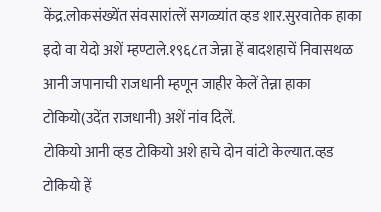केंद्र.लोकसंख्येंत संवसारांत्लें सगळ्यांत व्हड शार.सुरवातेक हाका इदो वा येदो अशें म्हण्टाले.१९६८त जेन्ना हें बादशहाचें निवासथळ आनी जपानाची राजधानी म्हणून जाहीर केलें तेन्ना हाका टोकियो(उदेंत राजधानी) अशें नांव दिलें.
टोकियो आनी व्हड टोकियो अशे हाचे दोन वांटो केल्यात.व्हड टोकियो हें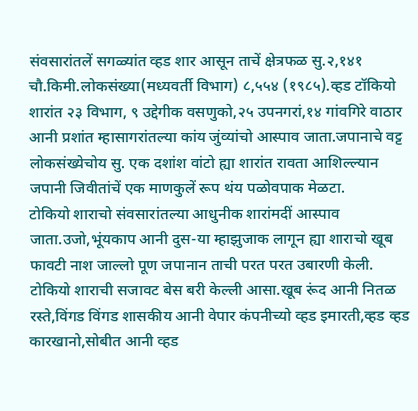संवसारांतलें सगळ्यांत व्हड शार आसून ताचें क्षेत्रफळ सु.२,१४१ चौ.किमी.लोकसंख्या(मध्यवर्ती विभाग) ८,५५४ (१९८५).व्हड टॉकियो शारांत २३ विभाग, ९ उद्देगीक वसणुको,२५ उपनगरां,१४ गांवगिरे वाठार आनी प्रशांत म्हासागरांतल्या कांय जुंव्यांचो आस्पाव जाता.जपानाचे वट्ट लोकसंख्येचोय सु. एक दशांश वांटो ह्या शारांत रावता आशिल्ल्यान जपानी जिवीतांचें एक माणकुलें रूप थंय पळोवपाक मेळटा.
टोकियो शाराचो संवसारांतल्या आधुनीक शारांमदीं आस्पाव जाता.उजो,भूंयकाप आनी दुस-या म्हाझुजाक लागून ह्या शाराचो खूब फावटी नाश जाल्लो पूण जपानान ताची परत परत उबारणी केली.
टोकियो शाराची सजावट बेस बरी केल्ली आसा.खूब रूंद आनी नितळ रस्ते,विंगड विंगड शासकीय आनी वेपार कंपनीच्यो व्हड इमारती,व्हड व्हड कारखानो,सोबीत आनी व्हड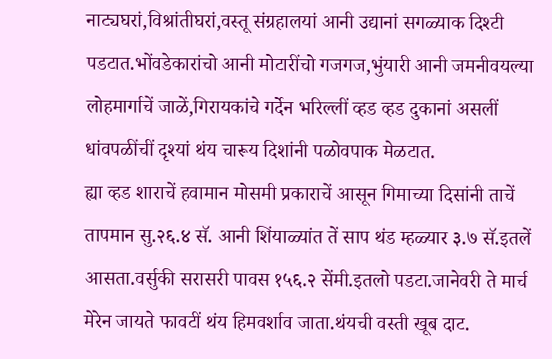नाट्यघरां,विश्रांतीघरां,वस्तू संग्रहालयां आनी उद्यानां सगळ्याक दिश्टी पडटात.भोंवडेकारांचो आनी मोटारींचो गजगज,भुंयारी आनी जमनीवयल्या लोहमार्गाचें जाळें,गिरायकांचे गर्देन भरिल्लीं व्हड व्हड दुकानां असलीं धांवपळींचीं दृश्यां थंय चारूय दिशांनी पळोवपाक मेळटात.
ह्या व्हड शाराचें हवामान मोसमी प्रकाराचें आसून गिमाच्या दिसांनी ताचें तापमान सु.२६.४ सॅ. आनी शिंयाळ्यांत तें साप थंड म्हळ्यार ३.७ सॅ.इतलें आसता.वर्सुकी सरासरी पावस १५६.२ सेंमी.इतलो पडटा.जानेवरी ते मार्च मेरेन जायते फावटीं थंय हिमवर्शाव जाता.थंयची वस्ती खूब दाट.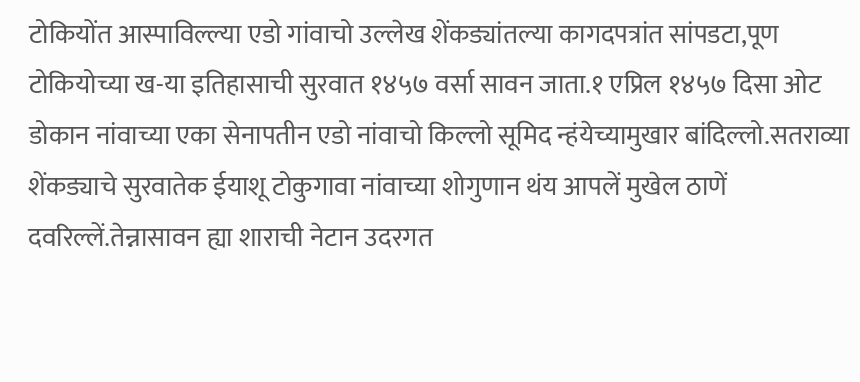टोकियोंत आस्पाविल्ल्या एडो गांवाचो उल्लेख शेंकड्यांतल्या कागदपत्रांत सांपडटा,पूण टोकियोच्या ख-या इतिहासाची सुरवात १४५७ वर्सा सावन जाता.१ एप्रिल १४५७ दिसा ओट डोकान नांवाच्या एका सेनापतीन एडो नांवाचो किल्लो सूमिद न्हंयेच्यामुखार बांदिल्लो.सतराव्या शेंकड्याचे सुरवातेक ईयाशू टोकुगावा नांवाच्या शोगुणान थंय आपलें मुखेल ठाणें दवरिल्लें.तेन्नासावन ह्या शाराची नेटान उदरगत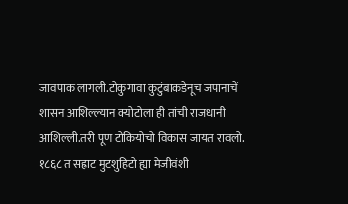जावपाक लागली.टोकुगावा कुटुंबाकडेनूच जपानाचें शासन आशिल्ल्यान क्योटोला ही तांची राजधानी आशिल्ली.तरी पूण टोकियोचो विकास जायत रावलो.
१८६८ त सह्राट मुटशुहिटो ह्या मेजीवंशी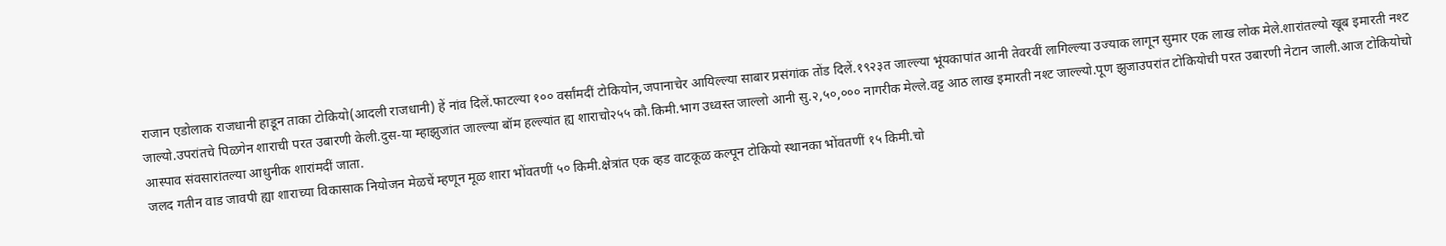राजान एडोलाक राजधानी हाडून ताका टोकियो(आदली राजधानी) हें नांव दिलें.फाटल्या १०० वर्सांमदीं टोकियोन,जपानाचेर आयिल्ल्या साबार प्रसंगांक तोंड दिलें.१९२३त जाल्ल्या भूंयकापांत आनी तेवरवीं लागिल्ल्या उज्याक लागून सुमार एक लाख लोक मेले.शारांतल्यो खूब इमारती नश्ट जाल्यो.उपरांतचे पिळगेन शाराची परत उबारणी केली.दुस-या म्हाझुजांत जाल्ल्या बॉम हल्ल्यांत ह्य शाराचो२५५ कौ.किमी.भाग उध्वस्त जाल्लो आनी सु.२,५०,००० नागरीक मेल्ले.वट्ट आठ लाख इमारती नश्ट जाल्ल्यो.पूण झुजाउपरांत टोकियोची परत उबारणी नेटान जाली.आज टोकियोचो आस्पाव संवसारांतल्या आधुनीक शारांमदीं जाता.
जलद गतीन वाड जावपी ह्या शाराच्या विकासाक नियोजन मेळचें म्हणून मूळ शारा भोंवतणीं ५० किमी.क्षेत्रांत एक व्हड वाटकूळ कल्पून टोकियो स्थानका भोंवतणीं १५ किमी.चो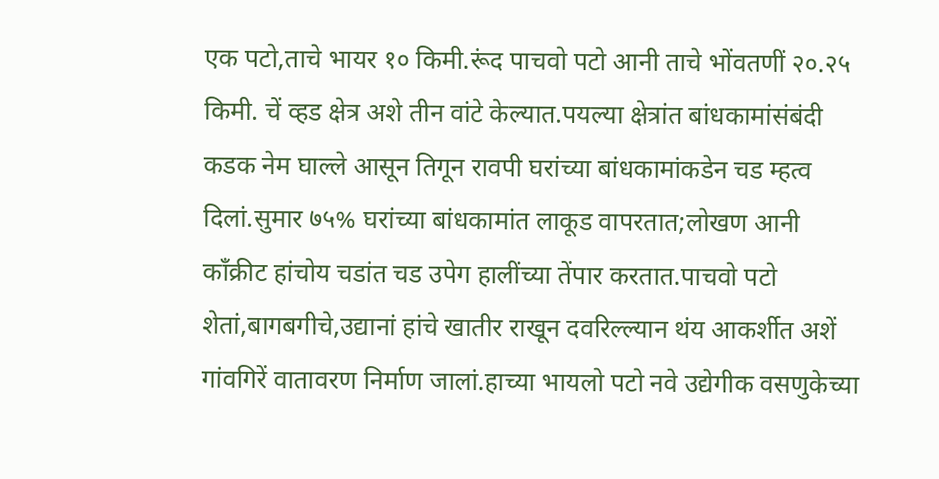एक पटो,ताचे भायर १० किमी.रूंद पाचवो पटो आनी ताचे भोंवतणीं २०.२५ किमी. चें व्हड क्षेत्र अशे तीन वांटे केल्यात.पयल्या क्षेत्रांत बांधकामांसंबंदी कडक नेम घाल्ले आसून तिगून रावपी घरांच्या बांधकामांकडेन चड म्हत्व दिलां.सुमार ७५% घरांच्या बांधकामांत लाकूड वापरतात;लोखण आनी कॉंक्रीट हांचोय चडांत चड उपेग हालींच्या तेंपार करतात.पाचवो पटो शेतां,बागबगीचे,उद्यानां हांचे खातीर राखून दवरिल्ल्यान थंय आकर्शीत अशें गांवगिरें वातावरण निर्माण जालां.हाच्या भायलो पटो नवे उद्येगीक वसणुकेच्या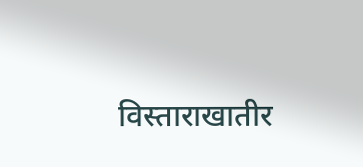विस्ताराखातीर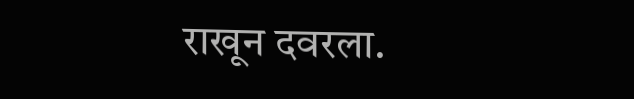राखून दवरला.